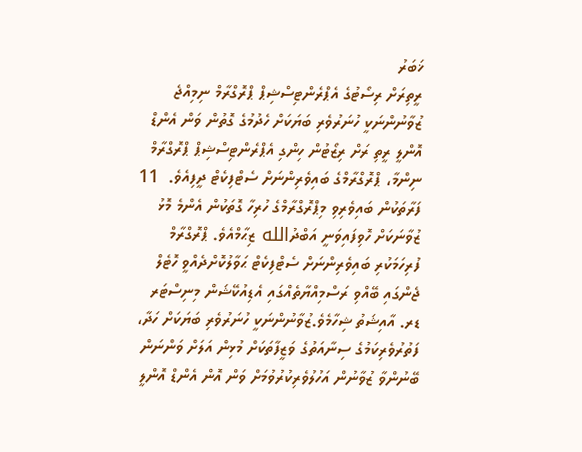ޚަބަރު
ރީތިރަށް ރިސޯޓުގެ އެޕްރެންޓިސްޝިޕް ޕްރޮގްރާމް ނިމިއްޖެ
ޒުވާނުންނަކީ ހުނަރުވެރި ބަޔަކަށް ހެދުމުގެ ގޮތުން ވަން އެންޑް އޮންލީ ރީތި ރަށް ރިޒޯޓުން ހިންގި އެޕްރެންޓިސްޝިޕް ޕްރޮގްރާމް ނިންމާ، ޕްރޮގްރާމްގެ ބައިވެރިންނަށް ސެޓްފިކެޓް ދީފިއެވެ.  11 ފަރާތަކުން ބައިވެރިވި މިޕްރޮގްރާމްގެ ހުރިހާ ގޮތަކުން އެންމެ މޮޅު ޒުވާނަކަށް ހޮވިފައިވަނީ އަބްދުالله ޒިޙާމްއެވެ. ޕްރޮގްރާމް ފުރިހަމަކުރި ބައިވެރިންނަށް ސެޓްފިކެޓް ޙަވާލުކޮށްދެއްވީ ހޮޓެލް ޖެންގައި ބޭއްވި ރަސްމިއްޔާތެއްގައި އެޑިއުކޭޝަން މިނިސްޓަރ ޑރ. އާއިޝަތު ޝިހާމެވެ.ޒުވާނުންނަކީ ހުނަރުވެރި ބަޔަކަށް ހަދާ، ފަތުރުވެރިކަމުގެ ސިނާއަތުގެ ވަޒީފާތަކަށް މުޅިން އަލަށް ވަންނަން ބޭނުންވާ ޒުވާނުން އަހުލުވެރިކުރުވުމަށް ވަން އޮން އެންޑް އޮންލީ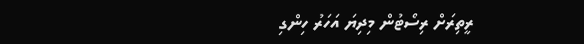ރީތިރަށް ރިސޯޓުން މިދިޔަ އަހަރު ހިންގި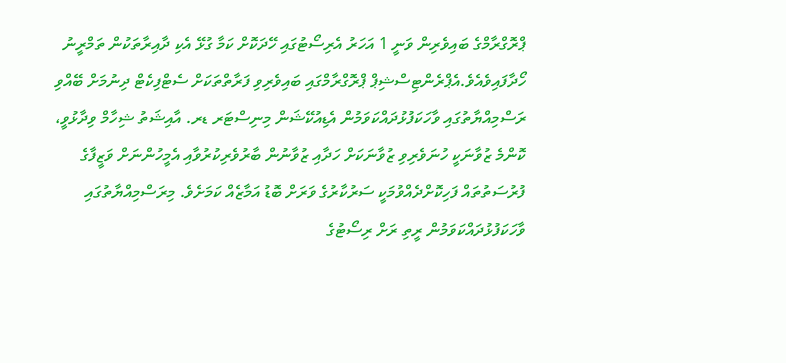ޕްރޮގްރާމްގެ ބައިވެރިން ވަނީ 1 އަހަރު އެރިސޯޓުގައި ހޭދަކޮށް ކަމާ ގުޅޭ އެކި ދާއިރާތަކުން ތަމްރީނު ހޯދާފައިވެއެވެ.އެޕްރެންޓިސްޝިޕް ޕްރޮގްރާމްގައި ބައިވެރިވި ފަރާތްތަކަށް ސެޓްފިކެޓް ދިނުމަށް ބޭއްވި ރަސްމިއްޔާތުގައި ވާހަކަފުޅުދައްކަވަމުން އެޑިއުކޭޝަން މިނިސްޓަރ ޑރ. އާއިޝަތު ޝިހާމް ވިދާޅުވީ، ކޮންމެ ޒުވާނަކީ ހުނަވެރިވި ޒުވާނަކަށް ހަދާއި ޒުވާނުން ބާރުވެރިކުރުވާއި އެމީހުންނަށް ވަޒީފާގެ ފުރުސަތުތައް ފަހިކޮށްދެއްވުމަކީ ސަރުކާރުގެ ވަރަށް ބޮޑު އަމާޒެއް ކަމަށެވެ. މިރަސްމިއްޔާތުގައި ވާހަކަފުޅުދައްކަވަމުން ރީތި ރަށް ރިސޯޓުގެ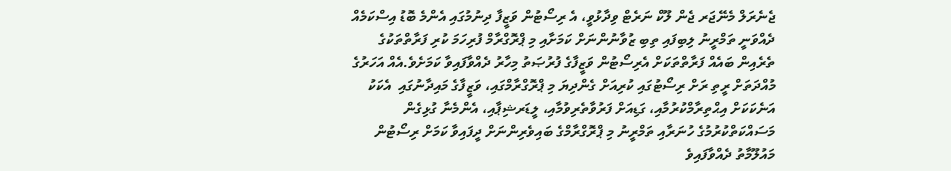ޖެނެރަލް މެނޭޖަރ ޖެން ލޫކް ނަރެޓް ވިދާޅުވީ، އެ ރިސޯޓުން ވަޒީފާ ދިނުމުގައި އެންމެ ބޮޑު އިސްކަމެއް ދެއްވަނީ ތަމްރީނު ލިބިފައި ތިބި ޒުވާނުންނަށް ކަމަށާއި މި ޕްރޮގްރާމް ފުރިހަމަ ކުރި ފަރާތްތަކުގެ ތެރެއިން ބައެއް ފަރާތްތަކަށް އެރިސޯޓުން ވަޒީފާގެ ފުރުޞަތު މިހާރު ދެއްވާފައިވާ ކަމަށެވެ.އެއް އަހަރުގެ މުއްދަތަށް ރީތި ރަށް ރިސޯޓުގައި ކުރިއަށް ގެންދިޔަ މި ޕްރޮގްރާމްގައި، ވަޒީފާގެ މައިދާނުގައި  އެކަކު އަނެކަކަށް އިޙްތިރާމްކުރުމާއި، ގަޑިއަށް ފަރުވާތެރިވުމާއި، ލީޑަރޝިޕާއި، އެންމެނާ ގުޅިގެން މަސައްކަތްކުރުމުގެ ހުނަރާއި ތަމްރީނު މި ޕްރޮގްރާމްގެ ބައިވެރިންނަށް ދީފައިވާ ކަމަށް ރިސޯޓުން މައުލޫމާތު ދެއްވާފައިވެ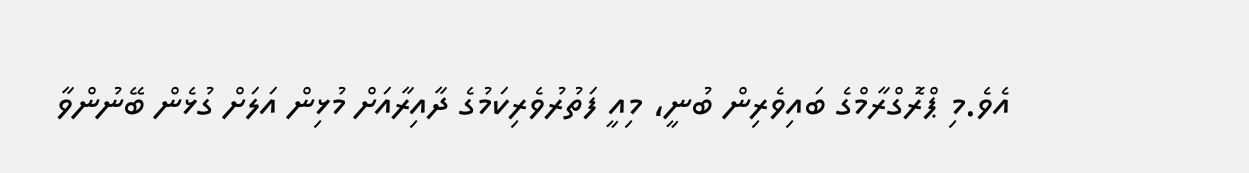އެވެ.މި ޕްރޮގްރާމްގެ ބައިވެރިން ބުނީ، މިއީ ފަތުރުވެރިކަމުގެ ދާއިރާއަށް މުޅިން އަލަށް ގުޅެން ބޭނުންވާ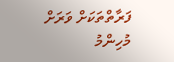ފަރާތްތަކަށް ވަރަށް މުހިންމު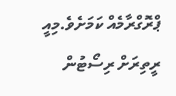ޕްރޮގްރާމެއް ކަމަށެވެ.މިއީ ރީތިރަށް ރިސޯޓުން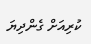ކުރިއަށް ގެންދިޔަ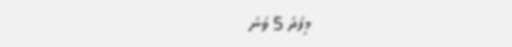މިފަދަ 5 ވަނަ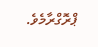ޕްރޮގްރާމެވެ.